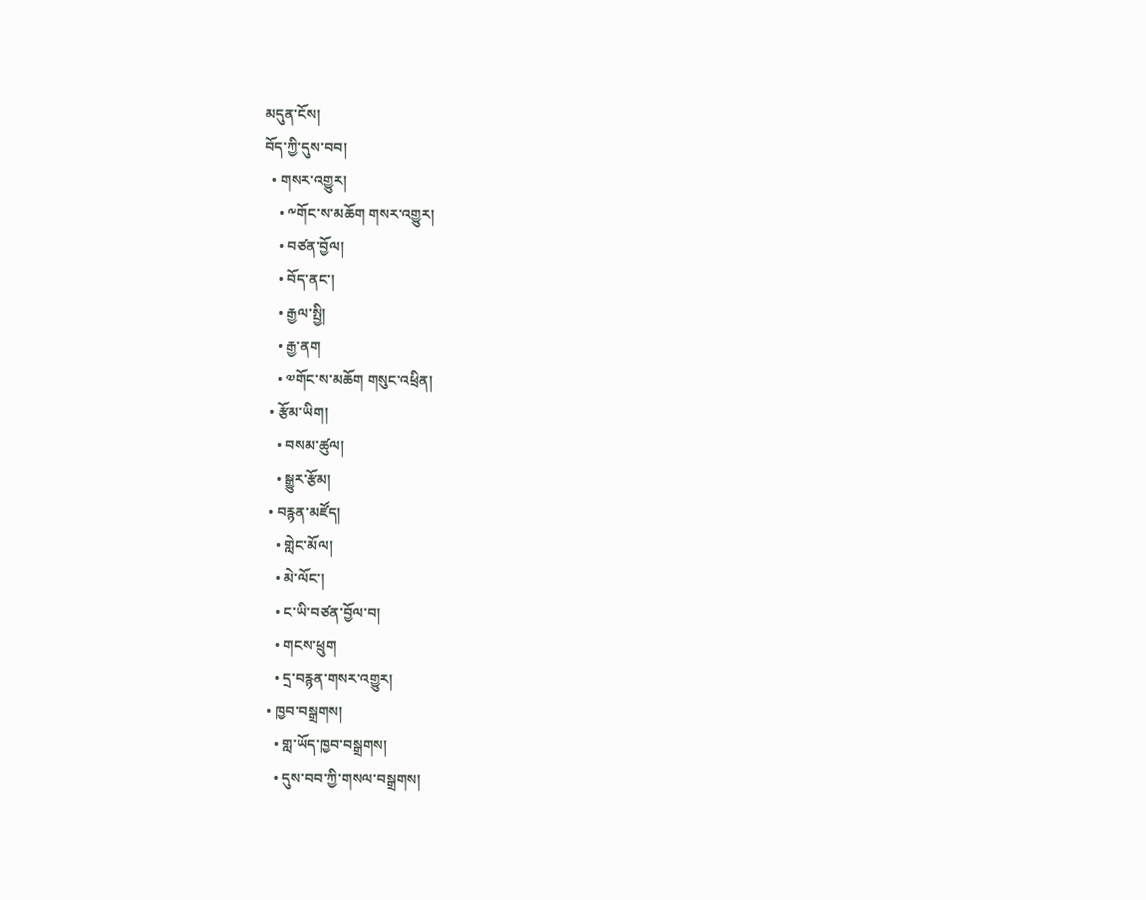མདུན་ངོས།
བོད་ཀྱི་དུས་བབ།
  • གསར་འགྱུར།
    • ༸གོང་ས་མཆོག གསར་འགྱུར།
    • བཙན་བྱོལ།
    • བོད་ནང་།
    • རྒྱལ་སྤྱི།
    • རྒྱ་ནག
    • ༧གོང་ས་མཆོག གསུང་འཕྲིན།
  • རྩོམ་ཡིག།
    • བསམ་ཚུལ།
    • སྒྱུར་རྩོམ།
  • བརྙན་མཛོད།
    • གླེང་མོལ།
    • མེ་ལོང་།
    • ང་ཡི་བཙན་བྱོལ་བ།
    • གངས་ཕྲུག
    • དྲ་བརྙན་གསར་འགྱུར།
  • ཁྱབ་བསྒྲགས།
    • གླ་ཡོད་ཁྱབ་བསྒྲགས།
    • དུས་བབ་ཀྱི་གསལ་བསྒྲགས།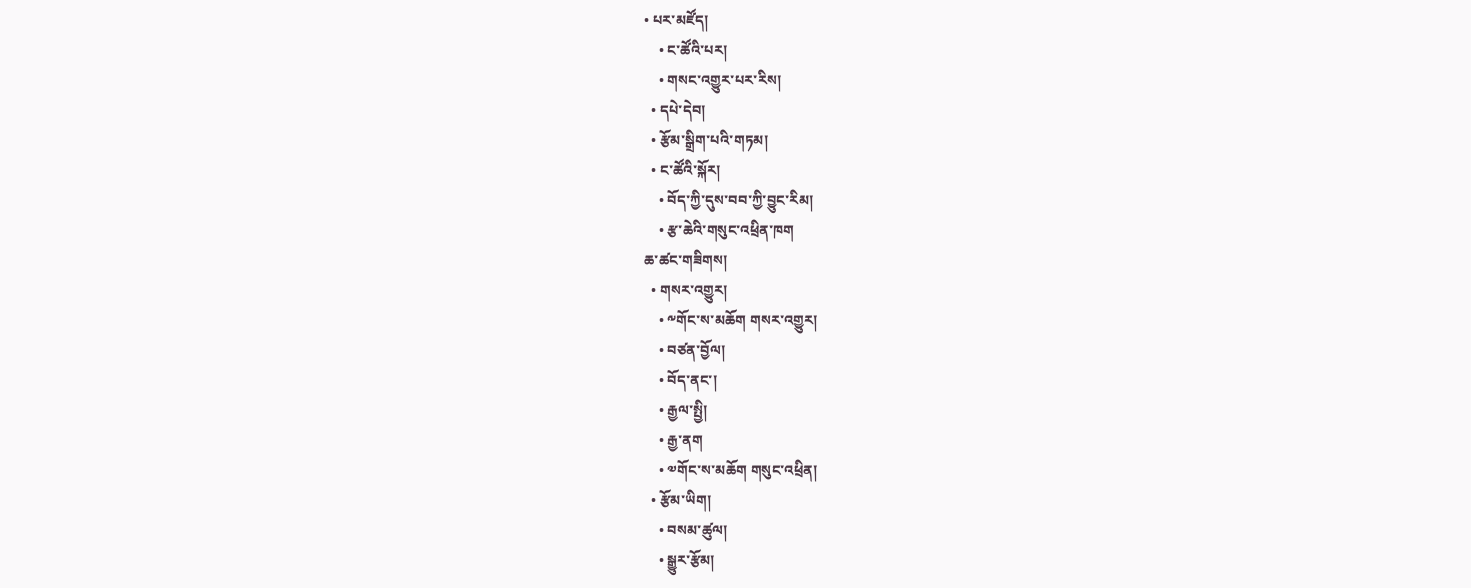• པར་མཛོད།
    • ང་ཚོའི་པར།
    • གསང་འགྱུར་པར་རིས།
  • དཔེ་དེབ།
  • རྩོམ་སྒྲིག་པའི་གཏམ།
  • ང་ཚོའི་སྐོར།
    • བོད་ཀྱི་དུས་བབ་ཀྱི་བྱུང་རིམ།
    • རྩ་ཆེའི་གསུང་འཕྲིན་ཁག
ཆ་ཚང་གཟིགས།
  • གསར་འགྱུར།
    • ༸གོང་ས་མཆོག གསར་འགྱུར།
    • བཙན་བྱོལ།
    • བོད་ནང་།
    • རྒྱལ་སྤྱི།
    • རྒྱ་ནག
    • ༧གོང་ས་མཆོག གསུང་འཕྲིན།
  • རྩོམ་ཡིག།
    • བསམ་ཚུལ།
    • སྒྱུར་རྩོམ།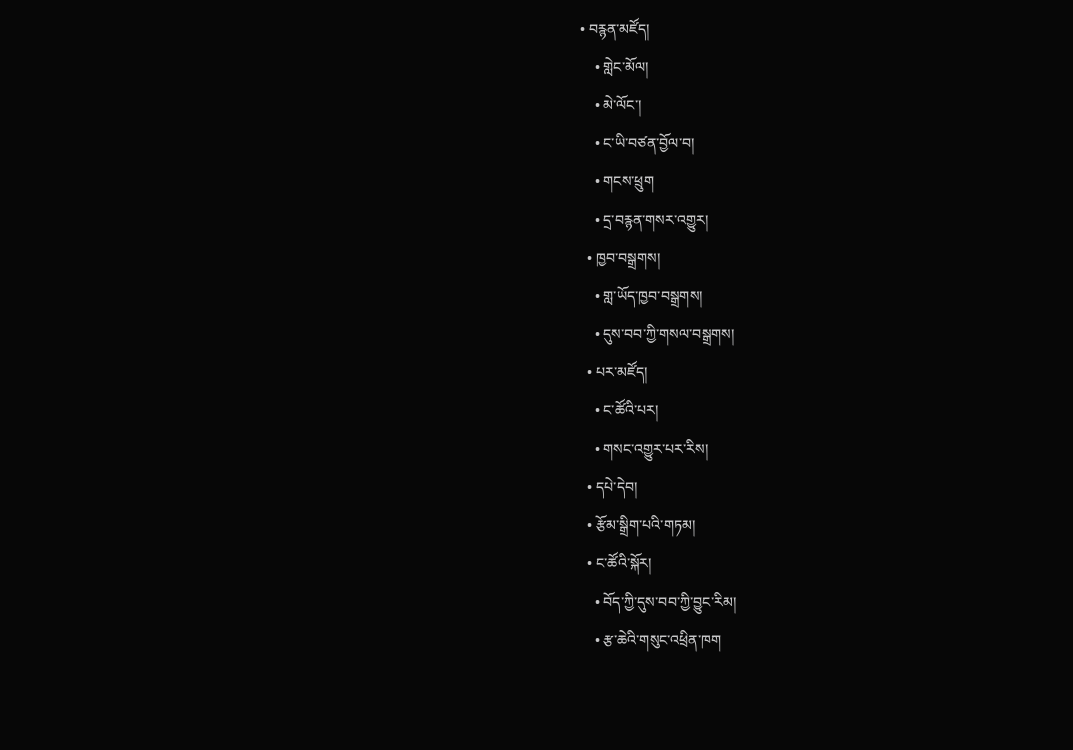• བརྙན་མཛོད།
    • གླེང་མོལ།
    • མེ་ལོང་།
    • ང་ཡི་བཙན་བྱོལ་བ།
    • གངས་ཕྲུག
    • དྲ་བརྙན་གསར་འགྱུར།
  • ཁྱབ་བསྒྲགས།
    • གླ་ཡོད་ཁྱབ་བསྒྲགས།
    • དུས་བབ་ཀྱི་གསལ་བསྒྲགས།
  • པར་མཛོད།
    • ང་ཚོའི་པར།
    • གསང་འགྱུར་པར་རིས།
  • དཔེ་དེབ།
  • རྩོམ་སྒྲིག་པའི་གཏམ།
  • ང་ཚོའི་སྐོར།
    • བོད་ཀྱི་དུས་བབ་ཀྱི་བྱུང་རིམ།
    • རྩ་ཆེའི་གསུང་འཕྲིན་ཁག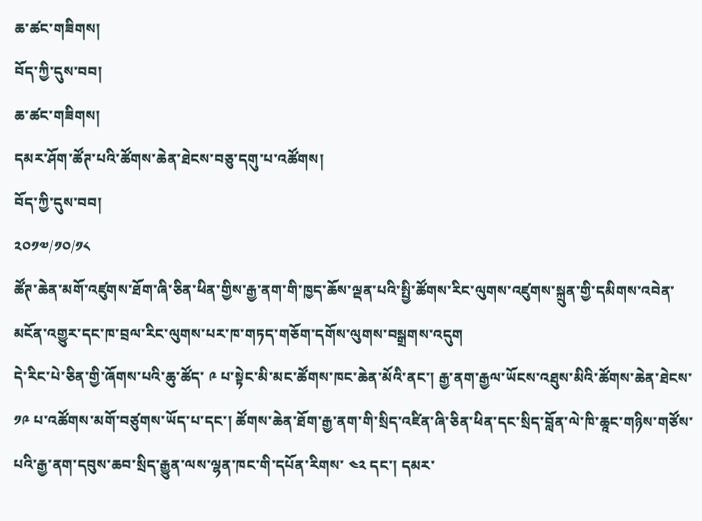ཆ་ཚང་གཟིགས།
བོད་ཀྱི་དུས་བབ།
ཆ་ཚང་གཟིགས།
དམར་ཤོག་ཚོཊ་པའི་ཚོགས་ཆེན་ཐེངས་བཅུ་དགུ་པ་འཚོགས།
བོད་ཀྱི་དུས་བབ།
༢༠༡༧/༡༠/༡༨
ཚོཊ་ཆེན་མགོ་འཛུགས་ཐོག་ཞི་ཅིན་ཕིན་གྱིས་རྒྱ་ནག་གི་ཁྱད་ཆོས་ལྡན་པའི་སྤྱི་ཚོགས་རིང་ལུགས་འཛུགས་སྐྲུན་གྱི་དམིགས་འབེན་མངོན་འགྱུར་དང་ཁ་བྲལ་རིང་ལུགས་པར་ཁ་གཏད་གཅོག་དགོས་ལུགས་བསྒྲགས་འདུག
དེ་རིང་པེ་ཅིན་གྱི་ཞོགས་པའི་ཆུ་ཚོད་ ༩ པ་སྟེང་མི་མང་ཚོགས་ཁང་ཆེན་མོའི་ནང་། རྒྱ་ནག་རྒྱལ་ཡོངས་འཐུས་མིའི་ཚོགས་ཆེན་ཐེངས་ ༡༩ པ་འཚོགས་མགོ་བཙུགས་ཡོད་པ་དང་། ཚོགས་ཆེན་ཐོག་རྒྱ་ནག་གི་སྲིད་འཛིན་ཞི་ཅིན་ཕིན་དང་སྲིད་བློན་ལེ་ཁི་ཆཱང་གཉིས་གཙོས་པའི་རྒྱ་ནག་དབུས་ཆབ་སྲིད་རྒྱུན་ལས་ལྷན་ཁང་གི་དཔོན་རིགས་ ༤༢ དང་། དམར་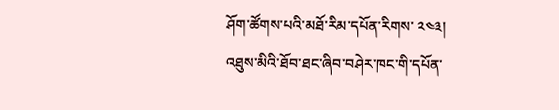ཤོག་ཚོགས་པའི་མཐོ་རིམ་དཔོན་རིགས་ ༢༤༣། འཐུས་མིའི་ཐོབ་ཐང་ཞིབ་བཤེར་ཁང་གི་དཔོན་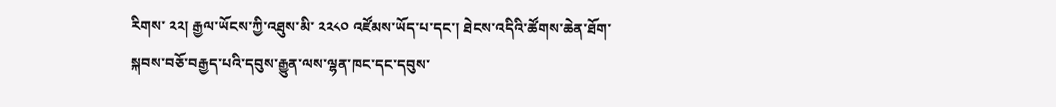རིགས་ ༢༢། རྒྱལ་ཡོངས་ཀྱི་འཐུས་མི་ ༢༢༨༠ འཛོམས་ཡོད་པ་དང་། ཐེངས་འདིའི་ཚོགས་ཆེན་ཐོག་སྐབས་བཅོ་བརྒྱད་པའི་དབུས་རྒྱུན་ལས་ལྷན་ཁང་དང་དབུས་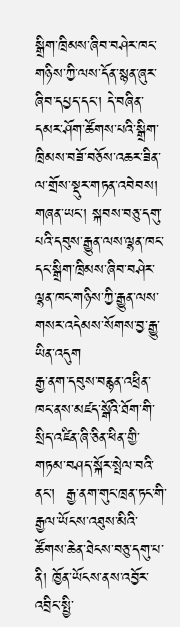སྒྲིག་ཁྲིམས་ཞིབ་བཤེར་ཁང་གཉིས་ཀྱི་ལས་དོན་སྙན་ཞུར་ཞིབ་དཔྱད་དང་། དེ་བཞིན་དམར་ཤོག་ཚོགས་པའི་སྒྲིག་ཁྲིམས་བཟོ་བཅོས་འཆར་ཟིན་ལ་གྲོས་སྡུར་གཏན་འབེབས། གཞན་ཡང་། སྐབས་བཅུ་དགུ་པའི་དབུས་རྒྱུན་ལས་ལྷན་ཁང་དང་སྒྲིག་ཁྲིམས་ཞིབ་བཤེར་ལྷན་ཁང་གཉིས་ཀྱི་རྒྱུན་ལས་གསར་འདེམས་སོགས་བྱ་རྒྱུ་ཡིན་འདུག
རྒྱ་ནག་དབུས་བརྙན་འཕྲིན་ཁང་ནས་མཛད་སྒོའི་ཐོག་གི་སྲིད་འཛིན་ཞི་ཅིན་ཕིན་གྱི་གཏམ་བཤད་སྐོར་སྤེལ་བའི་ནང་།  རྒྱ་ནག་གུང་ཁྲན་ཏང་གི་རྒྱལ་ཡོངས་འཐུས་མིའི་ཚོགས་ཆེན་ཐེངས་བཅུ་དགུ་པ་ནི། ཁྱོན་ཡོངས་ནས་འབྱོར་འབྲིང་སྤྱི་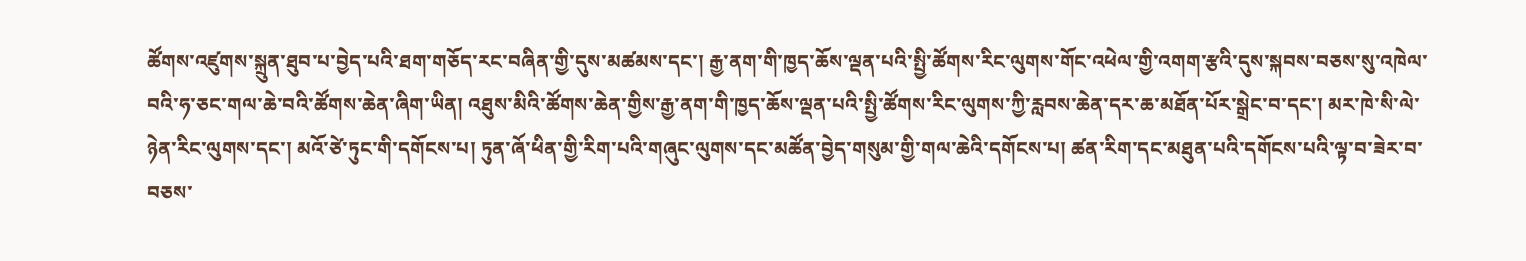ཚོགས་འཛུགས་སྐྲུན་ཐུབ་པ་བྱེད་པའི་ཐག་གཅོད་རང་བཞིན་གྱི་དུས་མཚམས་དང་། རྒྱ་ནག་གི་ཁྱད་ཆོས་ལྡན་པའི་སྤྱི་ཚོགས་རིང་ལུགས་གོང་འཕེལ་གྱི་འགག་རྩའི་དུས་སྐབས་བཅས་སུ་འཁེལ་བའི་ཧ་ཅང་གལ་ཆེ་བའི་ཚོགས་ཆེན་ཞིག་ཡིན། འཐུས་མིའི་ཚོགས་ཆེན་གྱིས་རྒྱ་ནག་གི་ཁྱད་ཆོས་ལྡན་པའི་སྤྱི་ཚོགས་རིང་ལུགས་ཀྱི་རླབས་ཆེན་དར་ཆ་མཐོན་པོར་སྒྲེང་བ་དང་། མར་ཁེ་སི་ལེ་ཉེན་རིང་ལུགས་དང་། མའོ་ཙེ་ཏུང་གི་དགོངས་པ། ཏུན་ཞོ་ཕིན་གྱི་རིག་པའི་གཞུང་ལུགས་དང་མཚོན་བྱེད་གསུམ་གྱི་གལ་ཆེའི་དགོངས་པ། ཚན་རིག་དང་མཐུན་པའི་དགོངས་པའི་ལྟ་བ་ཟེར་བ་བཅས་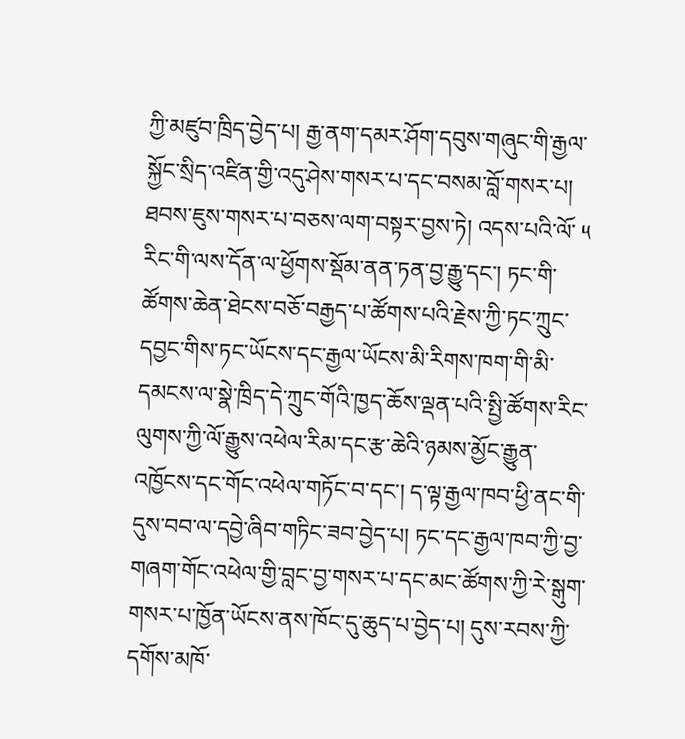ཀྱི་མཛུབ་ཁྲིད་བྱེད་པ། རྒྱ་ནག་དམར་ཤོག་དབུས་གཞུང་གི་རྒྱལ་སྐྱོང་སྲིད་འཛིན་གྱི་འདུ་ཤེས་གསར་པ་དང་བསམ་བློ་གསར་པ། ཐབས་ཇུས་གསར་པ་བཅས་ལག་བསྟར་བྱས་ཏེ། འདས་པའི་ལོ་ ༥ རིང་གི་ལས་དོན་ལ་ཕྱོགས་སྡོམ་ནན་ཏན་བྱ་རྒྱུ་དང་། ཏང་གི་ཚོགས་ཆེན་ཐེངས་བཅོ་བརྒྱད་པ་ཚོགས་པའི་རྗེས་ཀྱི་ཏང་ཀྲུང་དབྱང་གིས་ཏང་ཡོངས་དང་རྒྱལ་ཡོངས་མི་རིགས་ཁག་གི་མི་དམངས་ལ་སྣེ་ཁྲིད་དེ་ཀྲུང་གོའི་ཁྱད་ཆོས་ལྡན་པའི་སྤྱི་ཚོགས་རིང་ལུགས་ཀྱི་ལོ་རྒྱུས་འཕེལ་རིམ་དང་རྩ་ཆེའི་ཉམས་མྱོང་རྒྱུན་འཁྱོངས་དང་གོང་འཕེལ་གཏོང་བ་དང་། ད་ལྟ་རྒྱལ་ཁབ་ཕྱི་ནང་གི་དུས་བབ་ལ་དབྱེ་ཞིབ་གཏིང་ཟབ་བྱེད་པ། ཏང་དང་རྒྱལ་ཁབ་ཀྱི་བྱ་གཞག་གོང་འཕེལ་གྱི་བླང་བྱ་གསར་པ་དང་མང་ཚོགས་ཀྱི་རེ་སྒུག་གསར་པ་ཁྱོན་ཡོངས་ནས་ཁོང་དུ་ཆུད་པ་བྱེད་པ། དུས་རབས་ཀྱི་དགོས་མཁོ་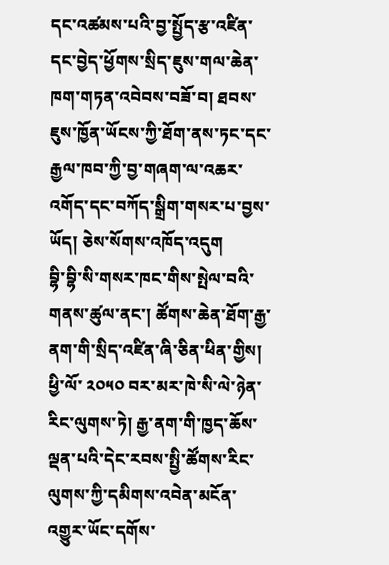དང་འཚམས་པའི་བྱ་སྤྱོད་རྩ་འཛིན་དང་བྱེད་ཕྱོགས་སྲིད་ཇུས་གལ་ཆེན་ཁག་གཏན་འབེབས་བཟོ་བ། ཐབས་ཇུས་ཁྱོན་ཡོངས་ཀྱི་ཐོག་ནས་ཏང་དང་རྒྱལ་ཁབ་ཀྱི་བྱ་གཞག་ལ་འཆར་འགོད་དང་བཀོད་སྒྲིག་གསར་པ་བྱས་ཡོད། ཅེས་སོགས་འཁོད་འདུག
བྷི་བྷི་སི་གསར་ཁང་གིས་སྤེལ་བའི་གནས་ཚུལ་ནང་། ཚོགས་ཆེན་ཐོག་རྒྱ་ནག་གི་སྲིད་འཛིན་ཞི་ཅིན་ཕིན་གྱིས། ཕྱི་ལོ་ ༢༠༥༠ བར་མར་ཁེ་སི་ལེ་ཉེན་རིང་ལུགས་ཏེ། རྒྱ་ནག་གི་ཁྱད་ཆོས་ལྡན་པའི་དེང་རབས་སྤྱི་ཚོགས་རིང་ལུགས་ཀྱི་དམིགས་འབེན་མངོན་འགྱུར་ཡོང་དགོས་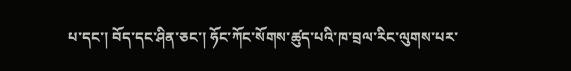པ་དང་། བོད་དང་ཤིན་ཅང་། ཧོང་ཀོང་སོགས་ཚུད་པའི་ཁ་བྲལ་རིང་ལུགས་པར་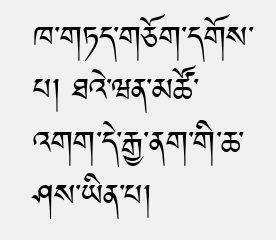ཁ་གཏད་གཅོག་དགོས་པ། ཐའེ་ཝན་མཚོ་འགག་དེ་རྒྱ་ནག་གི་ཆ་ཤས་ཡིན་པ།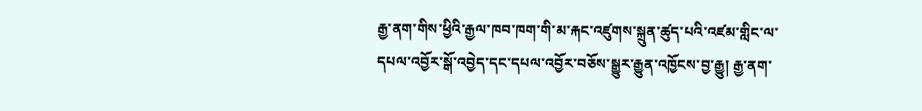རྒྱ་ནག་གིས་ཕྱིའི་རྒྱལ་ཁབ་ཁག་གི་མ་རྐང་འཛུགས་སྐྲུན་ཚུད་པའི་འཛམ་གླིང་ལ་དཔལ་འབྱོར་སྒོ་འབྱེད་དང་དཔལ་འབྱོར་བཅོས་སྒྱུར་རྒྱུན་འཁྱོངས་བྱ་རྒྱུ། རྒྱ་ནག་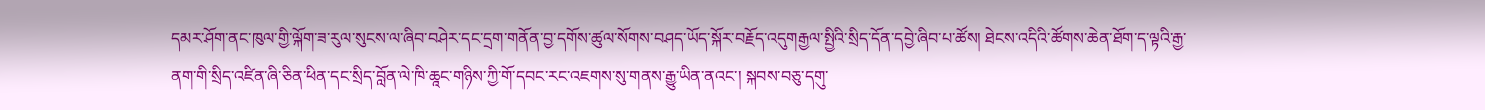དམར་ཤོག་ནང་ཁུལ་གྱི་ལྐོག་ཟ་རུལ་སུངས་ལ་ཞིབ་བཤེར་དང་དྲག་གནོན་བྱ་དགོས་ཚུལ་སོགས་བཤད་ཡོད་སྐོར་བརྗོད་འདུགརྒྱལ་སྤྱིའི་སྲིད་དོན་དབྱེ་ཞིབ་པ་ཚོས། ཐེངས་འདིའི་ཚོགས་ཆེན་ཐོག་ད་ལྟའི་རྒྱ་ནག་གི་སྲིད་འཛིན་ཞི་ཅིན་ཕིན་དང་སྲིད་བློན་ལེ་ཁི་ཆཱང་གཉིས་ཀྱི་གོ་དབང་རང་འཇགས་སུ་གནས་རྒྱུ་ཡིན་ནའང་། སྐབས་བཅུ་དགུ་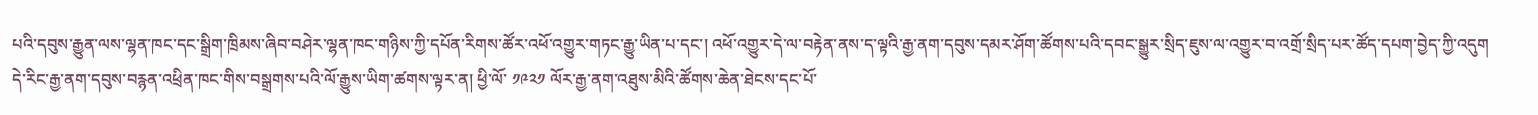པའི་དབུས་རྒྱུན་ལས་ལྷན་ཁང་དང་སྒྲིག་ཁྲིམས་ཞིབ་བཤེར་ལྷན་ཁང་གཉིས་ཀྱི་དཔོན་རིགས་ཚོར་འཕོ་འགྱུར་གཏང་རྒྱུ་ཡིན་པ་དང་། འཕོ་འགྱུར་དེ་ལ་བརྟེན་ནས་ད་ལྟའི་རྒྱ་ནག་དབུས་དམར་ཤོག་ཚོགས་པའི་དབང་སྒྱུར་སྲིད་ཇུས་ལ་འགྱུར་བ་འགྲོ་སྲིད་པར་ཚོད་དཔག་བྱེད་ཀྱི་འདུག
དེ་རིང་རྒྱ་ནག་དབུས་བརྙན་འཕྲིན་ཁང་གིས་བསྒྲགས་པའི་ལོ་རྒྱུས་ཡིག་ཚགས་ལྟར་ན། ཕྱི་ལོ་ ༡༩༢༡ ལོར་རྒྱ་ནག་འཐུས་མིའི་ཚོགས་ཆེན་ཐེངས་དང་པོ་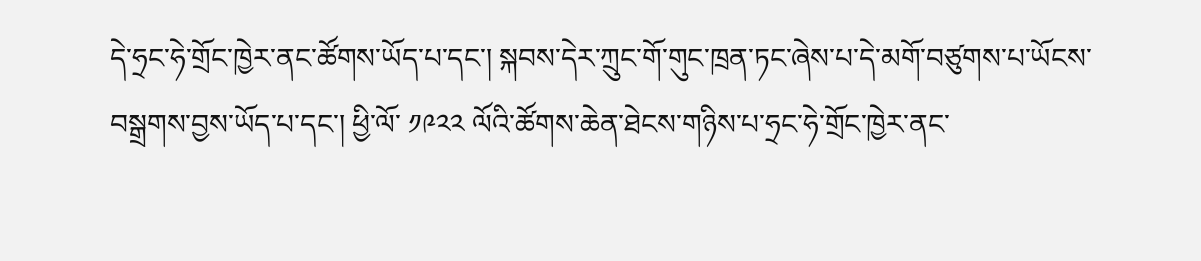དེ་ཧྲང་ཧེ་གྲོང་ཁྱེར་ནང་ཚོགས་ཡོད་པ་དང་། སྐབས་དེར་ཀྲུང་གོ་གུང་ཁྲན་ཏང་ཞེས་པ་དེ་མགོ་བཙུགས་པ་ཡོངས་བསྒྲགས་བྱས་ཡོད་པ་དང་། ཕྱི་ལོ་ ༡༩༢༢ ལོའི་ཚོགས་ཆེན་ཐེངས་གཉིས་པ་ཧྲང་ཧེ་གྲོང་ཁྱེར་ནང་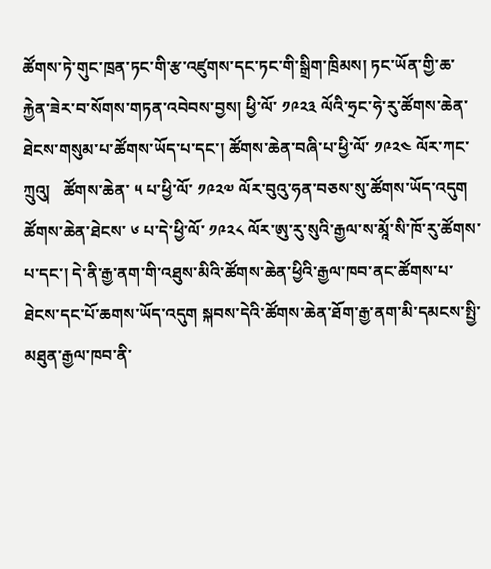ཚོགས་ཏེ་གུང་ཁྲན་ཏང་གི་རྩ་འཛུགས་དང་ཏང་གི་སྒྲིག་ཁྲིམས། ཏང་ཡོན་གྱི་ཆ་རྐྱེན་ཟེར་བ་སོགས་གཏན་འབེབས་བྱས། ཕྱི་ལོ་ ༡༩༢༣ ལོའི་ཧྲང་ཧེ་རུ་ཚོགས་ཆེན་ཐེངས་གསུམ་པ་ཚོགས་ཡོད་པ་དང་། ཚོགས་ཆེན་བཞི་པ་ཕྱི་ལོ་ ༡༩༢༤ ལོར་ཀང་ཀྲུའུ།   ཚོགས་ཆེན་ ༥ པ་ཕྱི་ལོ་ ༡༩༢༧ ལོར་བུའུ་ཧན་བཅས་སུ་ཚོགས་ཡོད་འདུག ཚོགས་ཆེན་ཐེངས་ ༦ པ་དེ་ཕྱི་ལོ་ ༡༩༢༨ ལོར་ཨུ་རུ་སུའི་རྒྱལ་ས་མཱོ་སི་ཁོ་རུ་ཚོགས་པ་དང་། དེ་ནི་རྒྱ་ནག་གི་འཐུས་མིའི་ཚོགས་ཆེན་ཕྱིའི་རྒྱལ་ཁབ་ནང་ཚོགས་པ་ཐེངས་དང་པོ་ཆགས་ཡོད་འདུག སྐབས་དེའི་ཚོགས་ཆེན་ཐོག་རྒྱ་ནག་མི་དམངས་སྤྱི་མཐུན་རྒྱལ་ཁབ་ནི་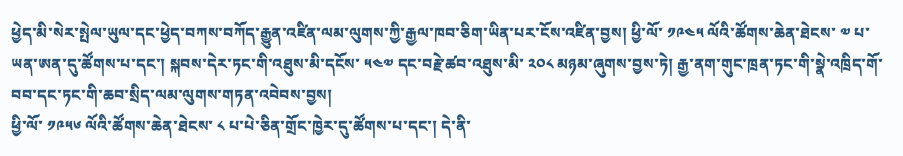ཕྱེད་མི་སེར་སྤེལ་ཡུལ་དང་ཕྱེད་བཀས་བཀོད་རྒྱུན་འཛིན་ལམ་ལུགས་ཀྱི་རྒྱལ་ཁབ་ཅིག་ཡིན་པར་ངོས་འཛིན་བྱས། ཕྱི་ལོ་ ༡༩༤༥ ལོའི་ཚོགས་ཆེན་ཐེངས་ ༧ པ་ཡན་ཨན་དུ་ཚོགས་པ་དང་། སྐབས་དེར་ཏང་གི་འཐུས་མི་དངོས་ ༥༤༧ དང་བརྗེ་ཚབ་འཐུས་མི་ ༢༠༨ མཉམ་ཞུགས་བྱས་ཏེ། རྒྱ་ནག་གུང་ཁྲན་ཏང་གི་སྣེ་འཁྲིད་གོ་བབ་དང་ཏང་གི་ཆབ་སྲིད་ལམ་ལུགས་གཏན་འབེབས་བྱས།
ཕྱི་ལོ་ ༡༩༥༦ ལོའི་ཚོགས་ཆེན་ཐེངས་ ༨ པ་པེ་ཅིན་གྲོང་ཁྱེར་དུ་ཚོགས་པ་དང་། དེ་ནི་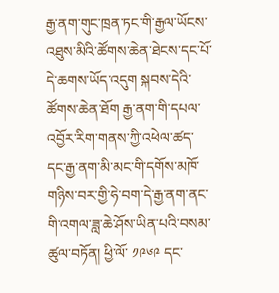རྒྱ་ནག་གུང་ཁྲན་ཏང་གི་རྒྱལ་ཡོངས་འཐུས་མིའི་ཚོགས་ཆེན་ཐེངས་དང་པོ་དེ་ཆགས་ཡོད་འདུག སྐབས་དེའི་ཚོགས་ཆེན་ཐོག རྒྱ་ནག་གི་དཔལ་འབྱོར་རིག་གནས་ཀྱི་འཕེལ་ཚད་དང་རྒྱ་ནག་མི་མང་གི་དགོས་མཁོ་གཉིས་བར་གྱི་ཧེ་བག་དེ་རྒྱ་ནག་ནང་གི་འགལ་ཟླ་ཆེ་ཤོས་ཡིན་པའི་བསམ་ཚུལ་བཏོན། ཕྱི་ལོ་ ༡༩༦༩ དང་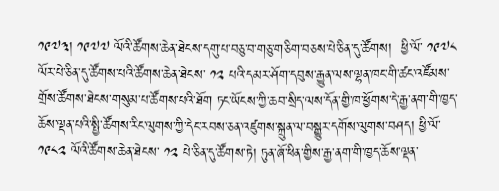༡༩༧༣། ༡༩༧༧ ལོའི་ཚོགས་ཆེན་ཐེངས་དགུ་པ་བཅུ་བ་གཅུ་གཅིག་བཅས་པེ་ཅིན་དུ་ཚོགས།  ཕྱི་ལོ་ ༡༩༧༨ ལོར་པེ་ཅིན་དུ་ཚོགས་པའི་ཚོགས་ཆེན་ཐེངས་ ༡༢ པའི་དམར་ཤོག་དབུས་རྒྱུན་ལས་ལྷན་ཁང་གི་ཚང་འཛོམས་གྲོས་ཚོགས་ཐེངས་གསུམ་པ་ཚོགས་པའི་ཐོག ཏང་ཡོངས་ཀྱི་ཆབ་སྲིད་ལས་དོན་གྱི་ཁ་ཕྱོགས་དེ་རྒྱ་ནག་གི་ཁྱད་ཆོས་ལྡན་པའི་སྤྱི་ཚོགས་རིང་ལུགས་ཀྱི་དེང་རབས་ཅན་འཛུགས་སྐྲུན་ལ་བསྒྱུར་དགོས་ལུགས་བཤད། ཕྱི་ལོ་ ༡༩༨༢ ལོའི་ཚོགས་ཆེན་ཐེངས་ ༡༢ པེ་ཅིན་དུ་ཚོགས་ཏེ། ཏུན་ཞོ་ཕིན་གྱིས་རྒྱ་ནག་གི་ཁྱད་ཆོས་ལྡན་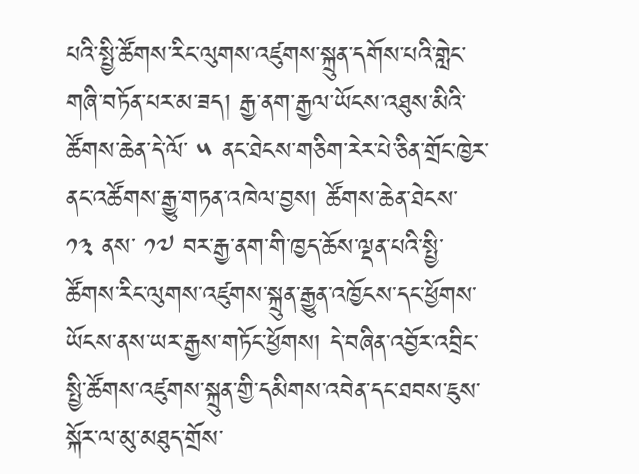པའི་སྤྱི་ཚོགས་རིང་ལུགས་འཛུགས་སྐྲུན་དགོས་པའི་གླེང་གཞི་བཏོན་པར་མ་ཟད། རྒྱ་ནག་རྒྱལ་ཡོངས་འཐུས་མིའི་ཚོགས་ཆེན་དེ་ལོ་ ༥ ནང་ཐེངས་གཅིག་རེར་པེ་ཅིན་གྲོང་ཁྱེར་ནང་འཚོགས་རྒྱུ་གཏན་འཁེལ་བྱས། ཚོགས་ཆེན་ཐེངས་ ༡༣ ནས་ ༡༧ བར་རྒྱ་ནག་གི་ཁྱད་ཆོས་ལྡན་པའི་སྤྱི་ཚོགས་རིང་ལུགས་འཛུགས་སྐྲུན་རྒྱུན་འཁྱོངས་དང་ཕྱོགས་ཡོངས་ནས་ཡར་རྒྱས་གཏོང་ཕྱོགས། དེ་བཞིན་འབྱོར་འབྲིང་སྤྱི་ཚོགས་འཛུགས་སྐྲུན་གྱི་དམིགས་འབེན་དང་ཐབས་ཇུས་སྐོར་ལ་མུ་མཐུད་གྲོས་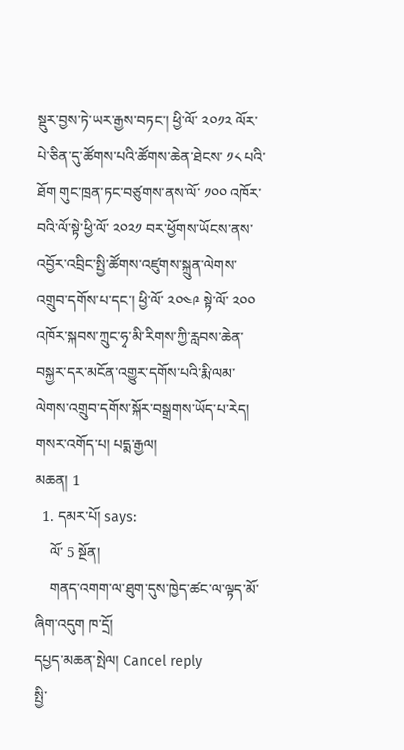སྡུར་བྱས་ཏེ་ཡར་རྒྱས་བཏང་། ཕྱི་ལོ་ ༢༠༡༢ ལོར་པེ་ཅིན་དུ་ཚོགས་པའི་ཚོགས་ཆེན་ཐེངས་ ༡༨ པའི་ཐོག གུང་ཁྲན་ཏང་བཙུགས་ནས་ལོ་ ༡༠༠ འཁོར་བའི་ལོ་སྟེ་ཕྱི་ལོ་ ༢༠༢༡ བར་ཕྱོགས་ཡོངས་ནས་འབྱོར་འབྲིང་སྤྱི་ཚོགས་འཛུགས་སྐྲུན་ལེགས་འགྲུབ་དགོས་པ་དང་། ཕྱི་ལོ་ ༢༠༤༩ སྟེ་ལོ་ ༢༠༠ འཁོར་སྐབས་ཀྲུང་ཧྭ་མི་རིགས་ཀྱི་རླབས་ཆེན་བསྐྱར་དར་མངོན་འགྱུར་དགོས་པའི་རྨི་ལམ་ལེགས་འགྲུབ་དགོས་སྐོར་བསྒྲགས་ཡོད་པ་རེད།
གསར་འགོད་པ། པདྨ་རྒྱལ།
མཆན། 1
  1. དམར་པོ། says:
    ལོ་ 5 སྔོན།
    གནད་འགག་ལ་ཐུག་དུས་ཁྱེད་ཚང་ལ་ལྟད་མོ་ཞིག་འདུག ཁ་དྲོ།
དཔྱད་མཆན་སྤེལ། Cancel reply
སྤྱི་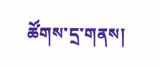ཚོགས་དྲ་གནས།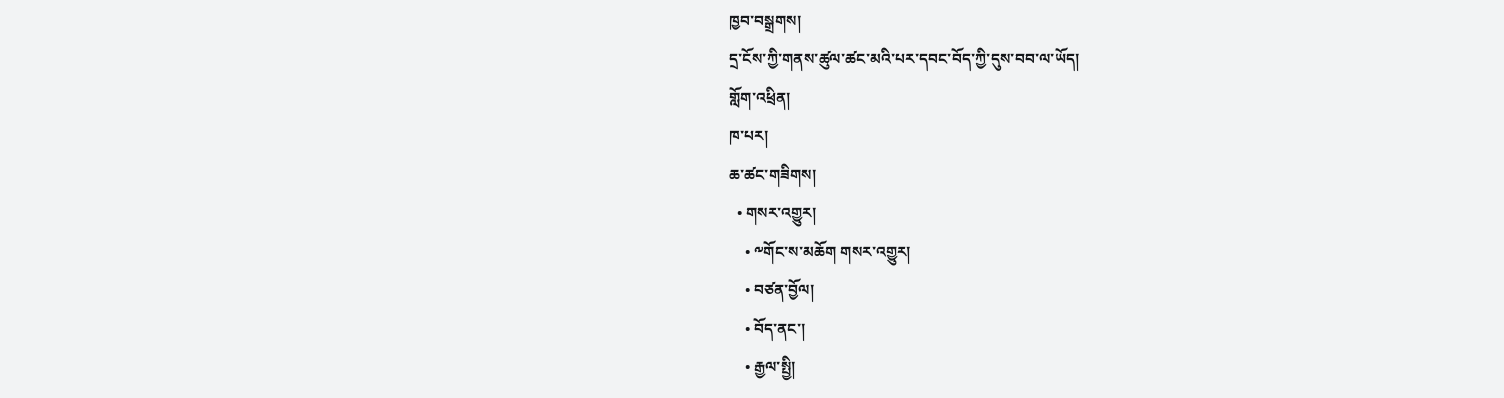ཁྱབ་བསྒྲགས།
དྲ་ངོས་ཀྱི་གནས་ཚུལ་ཚང་མའི་པར་དབང་བོད་ཀྱི་དུས་བབ་ལ་ཡོད།
གློག་འཕྲིན།
ཁ་པར།
ཆ་ཚང་གཟིགས།
  • གསར་འགྱུར།
    • ༸གོང་ས་མཆོག གསར་འགྱུར།
    • བཙན་བྱོལ།
    • བོད་ནང་།
    • རྒྱལ་སྤྱི།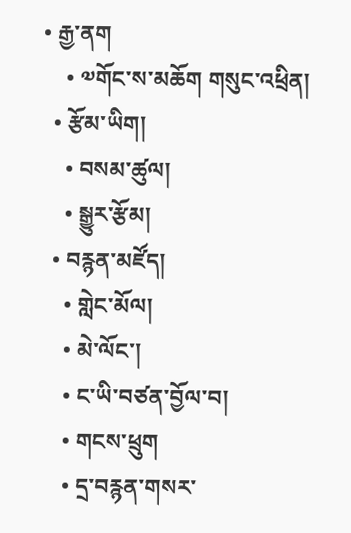• རྒྱ་ནག
    • ༧གོང་ས་མཆོག གསུང་འཕྲིན།
  • རྩོམ་ཡིག།
    • བསམ་ཚུལ།
    • སྒྱུར་རྩོམ།
  • བརྙན་མཛོད།
    • གླེང་མོལ།
    • མེ་ལོང་།
    • ང་ཡི་བཙན་བྱོལ་བ།
    • གངས་ཕྲུག
    • དྲ་བརྙན་གསར་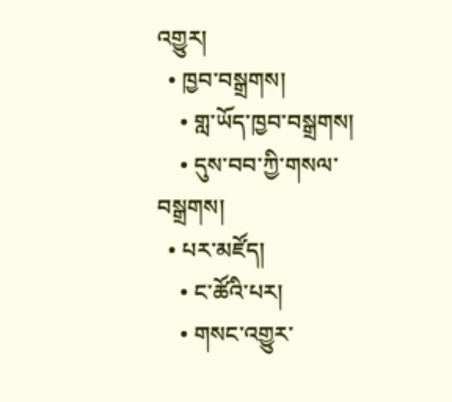འགྱུར།
  • ཁྱབ་བསྒྲགས།
    • གླ་ཡོད་ཁྱབ་བསྒྲགས།
    • དུས་བབ་ཀྱི་གསལ་བསྒྲགས།
  • པར་མཛོད།
    • ང་ཚོའི་པར།
    • གསང་འགྱུར་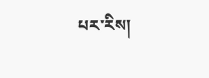པར་རིས།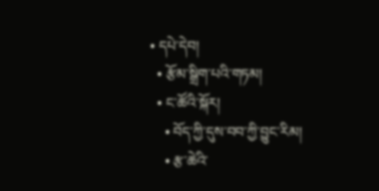• དཔེ་དེབ།
  • རྩོམ་སྒྲིག་པའི་གཏམ།
  • ང་ཚོའི་སྐོར།
    • བོད་ཀྱི་དུས་བབ་ཀྱི་བྱུང་རིམ།
    • རྩ་ཆེའི་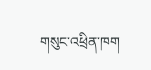གསུང་འཕྲིན་ཁག